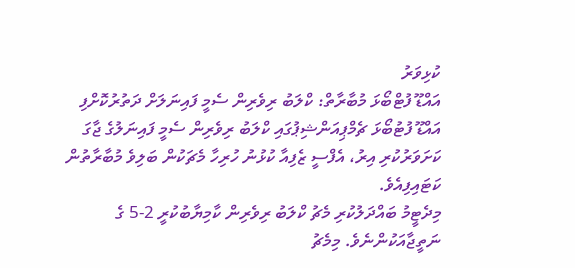ކުޅިވަރު
އައްޑޫ ފުޓްބޯޅަ މުބާރާތް: ކްލަބު ރިވެރިން ސެމީ ފައިނަލަށް ދަތުރުކޮށްފި
އައްޑޫ ފުޓުބޯޅަ ޗެމްޕިއަންޝިޕުގައި ކްލަބު ރިވެރިން ސެމީ ފައިނަލުގެ ޖާގަ ކަށަވަރުކުރި އިރު، އެފްސީ ޒެފިއާ ކުޅުނު ހުރިހާ މެޗަކުން ބަލިވެ މުބާރާތުން ކަޓައިފިއެވެ.
މިދެޓީމު ބައްދަލުކުރި މެޗު ކްލަބު ރިވެރިން ކާމިޔާބުކުރީ 2-5 ގެ ނަތީޖާއަކުންނެވެ. މިމެޗު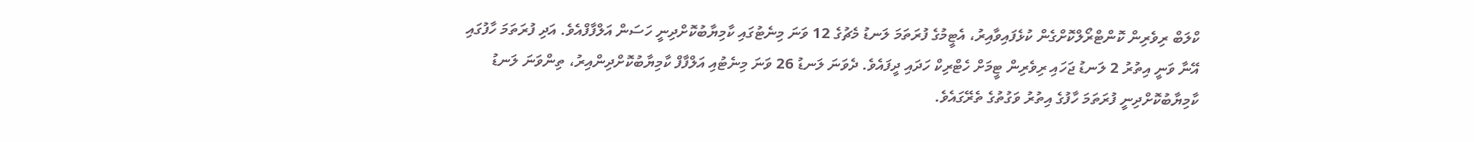ކްލަބް ރިވެރިން ކޮންޓްރޯލްކޮށްގެން ކުޅެފައިވާއިރު، އެޓީމުގެ ފުރަތަމަ ލަނޑު މެޗުގެ 12 ވަނަ މިނެޓުގައި ކާމިޔާބުކޮށްދިނީ ހަސަން އަލްފާފްއެވެ. އަދި ފުރަތަމަ ހާފުގައި އޭނާ ވަނީ އިތުރު 2 ލަނޑު ޖަހައި ރިވެރިން ޓީމަށް ހެޓްރިކް ހަދައި ދީފައެވެ. ދެވަނަ ލަނޑު 26 ވަނަ މިނެޓުއި އަލްފާފް ކާމިޔާބުކޮށްދިންއިރު، ތިންވަނަ ލަނޑު ކާމިޔާބުކޮށްދިނީ ފުރަތަމަ ހާފުގެ އިތުރު ވަގުތުގެ ތެރޭގައެވެ.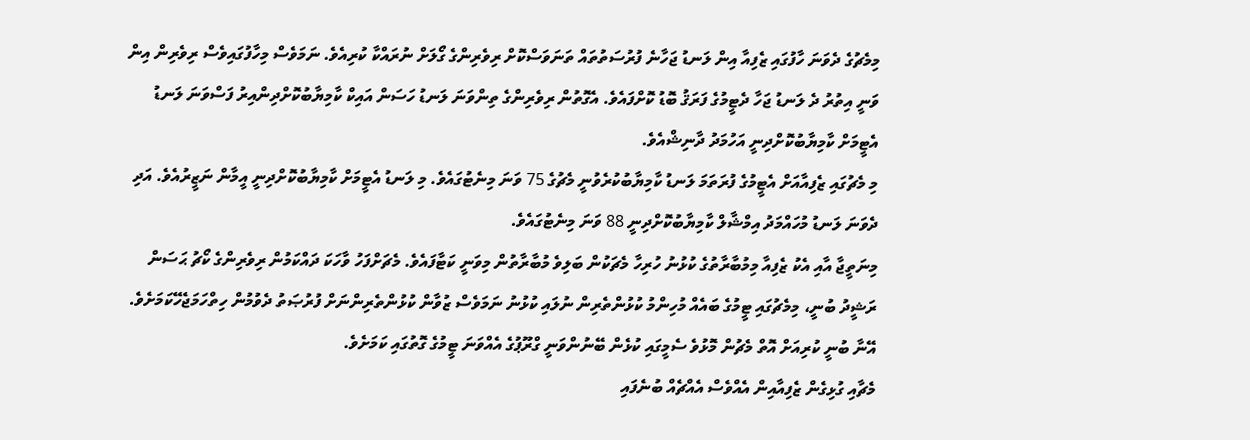މިމެޗުގެ ދެވަނަ ހާފުގައި ޒެފިއާ އިން ލަނޑު ޖަހާނެ ފުރުސަތުތައް ތަނަވަސްކޮށް ރިވެރިންގެ ގޯލަށް ނުރައްކާ ކުރިއެވެ. ނަމަވެސް މިހާފުގައިވެސް ރިވެރިން އިން ވަނީ އިތުރު ދެ ލަނޑު ޖަހާ ދެޓީމުގެ ފަރަޤު ބޮޑު ކޮށްފައެވެ. އެގޮތުން ރިވެރިންގެ ތިންވަނަ ލަނޑު ހަސަން އައިކް ކާމިޔާބުކޮށްދިންއިރު ފަސްވަނަ ލަނޑު އެޓީމަށް ކާމިޔާބުކޮށްދިނީ އަހުމަދު ދާނިޝްއެވެ.
މި މެޗުގައި ޒެފިއާއަށް އެޓީމުގެ ފުރަތަމަ ލަނޑު ކާމިޔާބުކުރެވުނީ މެޗުގެ 75 ވަނަ މިނެޓުގައެވެ. މި ލަނޑު އެޓީމަށް ކާމިޔާބުކޮށްދިނީ އީމާން ނަޒީރުއެވެ. އަދި ދެވަނަ ލަނޑު މުހައްމަދު އިމްޝާލް ކާމިޔާބުކޮށްދިނީ 88 ވަނަ މިނެޓުގައެވެ.
މިނަތީޖާ އާއި އެކު ޒެފިއާ މިމުބާރާތުގެ ކުޅުނު ހުރިހާ މެޗަކުން ބަލިވެ މުބާރާތުން މިވަނީ ކަޓާފައެވެ. މެޗަށްފަހު ވާހަކަ ދައްކަމުން ރިވެރިންގެ ކޯޗު ޙަސަން ރަޝީދު ބުނީ، މިމެޗުގައި ޓީމުގެ ބައެއް މުހިންމު ކުޅުންތެރިން ނުލައި ކުޅުނު ނަމަވެސް ޒުވާން ކުޅުންތެރިންނަށް ފުރުޞަތު ދެވުމުން ހިތްހަމަޖެހޭކަމަށެވެ. އޭނާ ބުނީ ކުރިއަށް އޮތް މެޗުން މޮޅުވެ ސެމީގައި ކުޅެން ބޭނުންވަނީ ގްރޫޕުގެ އެއްވަނަ ޓީމުގެ ގޮތުގައި ކަމަށެވެ.
މެޗާއި ގުޅިގެން ޒެފިއާއިން އެއްވެސް އެއްޗެއް ބުނެފައި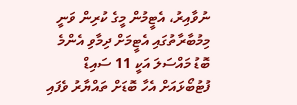ނުވާއިރު، އެޓީމުން މީގެ ކުރިން ވަނީ މިމުބާރާތުގައި އެޓީމަށް ދިމާވި އެންމެ ބޮޑު މައްސަލަ އަކީ 11 ސައިޑް ފުޓުބޯޅައަށް އެހާ ބޮޑަށް ތައްޔާރު ވެފައި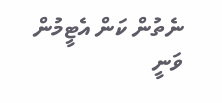ނެތުން ކަން އެޓީމުން ވަނީ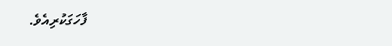ފާހަގަކުރިއެވެ.